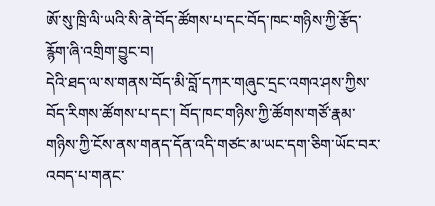ཨོ་སུ་ཁྲི་ལི་ཡའི་སི་ནེ་བོད་ཚོགས་པ་དང་བོད་ཁང་གཉིས་ཀྱི་རྩོད་རྙོག་ཞི་འགྲིག་བྱུང་བ།
དེའི་ཐད་ལ་ས་གནས་བོད་མི་བློ་དཀར་གཞུང་དྲང་འགའ་ཤས་ཀྱིས་བོད་རིགས་ཚོགས་པ་དང་། བོད་ཁང་གཉིས་ཀྱི་ཚོགས་གཙོ་རྣམ་གཉིས་ཀྱི་ངོས་ནས་གནད་དོན་འདི་གཙང་མ་ཡང་དག་ཅིག་ཡོང་བར་འབད་པ་གནང་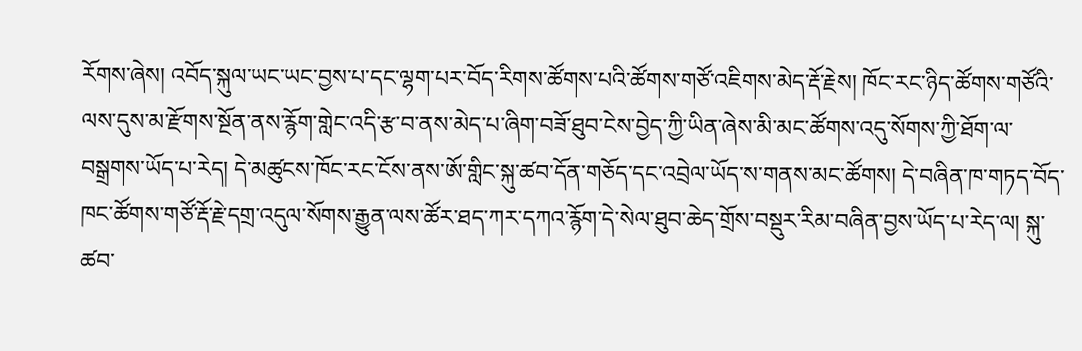རོགས་ཞེས། འབོད་སྐུལ་ཡང་ཡང་བྱས་པ་དང་ལྷག་པར་བོད་རིགས་ཚོགས་པའི་ཚོགས་གཙོ་འཇིགས་མེད་རྡོ་རྗེས། ཁོང་རང་ཉིད་ཚོགས་གཙོའི་ལས་དུས་མ་རྫོགས་སྔོན་ནས་རྙོག་གླེང་འདི་རྩ་བ་ནས་མེད་པ་ཞིག་བཟོ་ཐུབ་ངེས་བྱེད་ཀྱི་ཡིན་ཞེས་མི་མང་ཚོགས་འདུ་སོགས་ཀྱི་ཐོག་ལ་བསྒྲགས་ཡོད་པ་རེད། དེ་མཚུངས་ཁོང་རང་ངོས་ནས་ཨོ་གླིང་སྐུ་ཚབ་དོན་གཅོད་དང་འབྲེལ་ཡོད་ས་གནས་མང་ཚོགས། དེ་བཞིན་ཁ་གཏད་བོད་ཁང་ཚོགས་གཙོ་རྡོ་རྗེ་དགྲ་འདུལ་སོགས་རྒྱུན་ལས་ཚོར་ཐད་ཀར་དཀའ་རྙོག་དེ་སེལ་ཐུབ་ཆེད་གྲོས་བསྡུར་རིམ་བཞིན་བྱས་ཡོད་པ་རེད་ལ། སྐུ་ཚབ་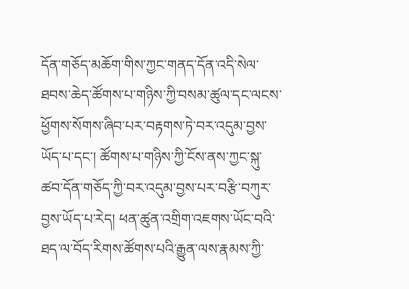དོན་གཅོད་མཆོག་གིས་ཀྱང་གནད་དོན་འདི་སེལ་ཐབས་ཆེད་ཚོགས་པ་གཉིས་ཀྱི་བསམ་ཚུལ་དང་ལངས་ཕྱོགས་སོགས་ཞིབ་པར་བརྟགས་ཏེ་བར་འདུམ་བྱས་ཡོད་པ་དང་། ཚོགས་པ་གཉིས་ཀྱི་ངོས་ནས་ཀྱང་སྐུ་ཚབ་དོན་གཅོད་ཀྱི་བར་འདུམ་བྱས་པར་བརྩི་བཀུར་བྱས་ཡོད་པ་རེད། ཕན་ཚུན་འགྲིག་འཇགས་ཡོང་བའི་ཐད་ལ་བོད་རིགས་ཚོགས་པའི་རྒྱུན་ལས་རྣམས་ཀྱི་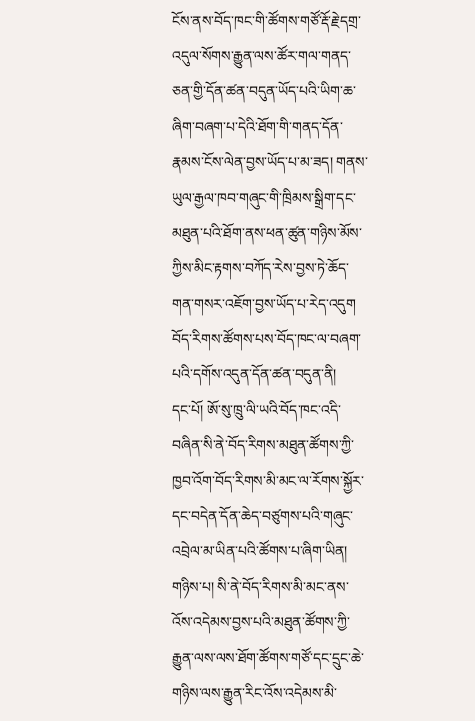ངོས་ནས་བོད་ཁང་གི་ཚོགས་གཙོ་རྡོ་རྗེ་དགྲ་འདུལ་སོགས་རྒྱུན་ལས་ཚོར་གལ་གནད་ཅན་གྱི་དོན་ཚན་བདུན་ཡོད་པའི་ཡིག་ཆ་ཞིག་བཞག་པ་དེའི་ཐོག་གི་གནད་དོན་རྣམས་ངོས་ལེན་བྱས་ཡོད་པ་མ་ཟད། གནས་ཡུལ་རྒྱལ་ཁབ་གཞུང་གི་ཁྲིམས་སྒྲིག་དང་མཐུན་པའི་ཐོག་ནས་ཕན་ཚུན་གཉིས་མོས་ཀྱིས་མིང་རྟགས་བཀོད་རེས་བྱས་ཏེ་ཆོད་གན་གསར་འཇོག་བྱས་ཡོད་པ་རེད་འདུག
བོད་རིགས་ཚོགས་པས་བོད་ཁང་ལ་བཞག་པའི་དགོས་འདུན་དོན་ཚན་བདུན་ནི།
དང་པོ། ཨོ་སུ་ཁྲུ་ལི་ཡའི་བོད་ཁང་འདི་བཞིན་སི་ནེ་བོད་རིགས་མཐུན་ཚོགས་ཀྱི་ཁྱབ་འོག་བོད་རིགས་མི་མང་ལ་རོགས་སྐྱོར་དང་བདེན་དོན་ཆེད་བཙུགས་པའི་གཞུང་འབྲེལ་མ་ཡིན་པའི་ཚོགས་པ་ཞིག་ཡིན།
གཉིས་པ། སི་ནེ་བོད་རིགས་མི་མང་ནས་འོས་འདེམས་བྱས་པའི་མཐུན་ཚོགས་ཀྱི་རྒྱུན་ལས་ལས་ཐོག་ཚོགས་གཙོ་དང་དྲུང་ཆེ་གཉིས་ལས་རྒྱུན་རིང་འོས་འདེམས་མི་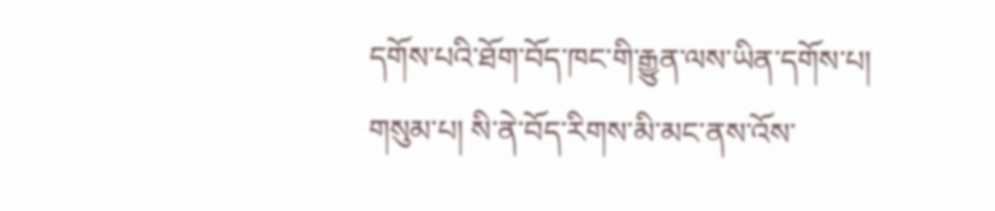དགོས་པའི་ཐོག་བོད་ཁང་གི་རྒྱུན་ལས་ཡིན་དགོས་པ།
གསུམ་པ། སི་ནེ་བོད་རིགས་མི་མང་ནས་འོས་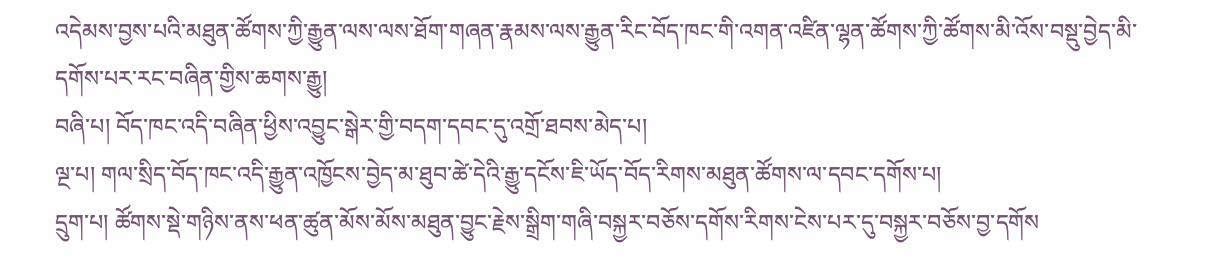འདེམས་བྱས་པའི་མཐུན་ཚོགས་ཀྱི་རྒྱུན་ལས་ལས་ཐོག་གཞན་རྣམས་ལས་རྒྱུན་རིང་བོད་ཁང་གི་འགན་འཛིན་ལྷན་ཚོགས་ཀྱི་ཚོགས་མི་འོས་བསྡུ་བྱེད་མི་དགོས་པར་རང་བཞིན་གྱིས་ཆགས་རྒྱུ།
བཞི་པ། བོད་ཁང་འདི་བཞིན་ཕྱིས་འབྱུང་སྒེར་གྱི་བདག་དབང་དུ་འགྲོ་ཐབས་མེད་པ།
ལྔ་པ། གལ་སྲིད་བོད་ཁང་འདི་རྒྱུན་འཁྱོངས་བྱེད་མ་ཐུབ་ཚེ་དེའི་རྒྱུ་དངོས་ཇི་ཡོད་བོད་རིགས་མཐུན་ཚོགས་ལ་དབང་དགོས་པ།
དྲུག་པ། ཚོགས་སྡེ་གཉིས་ནས་ཕན་ཚུན་མོས་མོས་མཐུན་བྱུང་རྗེས་སྒྲིག་གཞི་བསྐྱར་བཅོས་དགོས་རིགས་ངེས་པར་དུ་བསྐྱར་བཅོས་བྱ་དགོས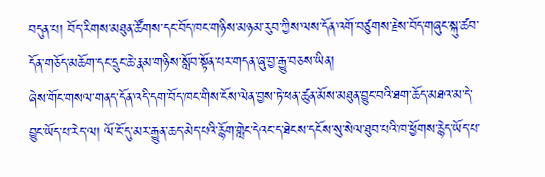བདུན་པ། བོད་རིགས་མཐུན་ཚོགས་དང་བོད་ཁང་གཉིས་མཉམ་རུབ་ཀྱིས་ལས་དོན་འགོ་བཙུགས་རྗེས་བོད་གཞུང་སྐུ་ཚབ་དོན་གཅོད་མཆོག་དང་དྲུང་ཆེ་རྣམ་གཉིས་སློབ་སྟོན་པར་གདན་ཞུ་བྱ་རྒྱུ་བཅས་ཡིན།
ཞེས་གོང་གསལ་གནད་དོན་འདི་དག་བོད་ཁང་གིས་ངོས་ལེན་བྱས་ཏེ་ཕན་ཚུན་མོས་མཐུན་བྱུང་བའི་ཐག་ཆོད་མཐའ་མ་དེ་བྱུང་ཡོད་པ་རེད་ལ། ལོ་ངོ་དུ་མར་རྒྱུན་ཆད་མེད་པའི་རྙོག་གླེང་དེའང་ད་ཐེངས་དངོས་སུ་སེལ་ཐུབ་པའི་ཁ་ཕྱོགས་རྙེད་ཡོད་པ་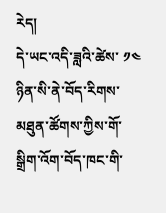རེད།
དེ་ཡང་འདི་ཟླའི་ཚེས་ ༡༤ ཉིན་སི་ནེ་བོད་རིགས་མཐུན་ཚོགས་ཀྱིས་གོ་སྒྲིག་འོག་བོད་ཁང་གི་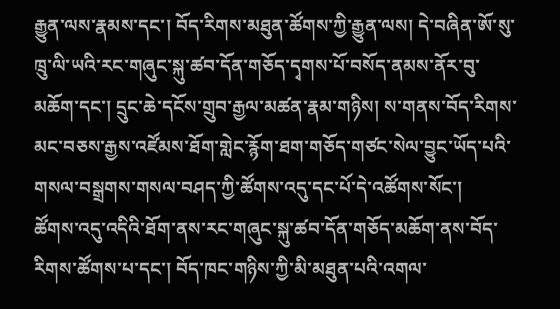རྒྱུན་ལས་རྣམས་དང་། བོད་རིགས་མཐུན་ཚོགས་ཀྱི་རྒྱུན་ལས། དེ་བཞིན་ཨོ་སུ་ཁྲུ་ལི་ཡའི་རང་གཞུང་སྐུ་ཚབ་དོན་གཅོད་དྭགས་པོ་བསོད་ནམས་ནོར་བུ་མཆོག་དང་། དྲུང་ཆེ་དངོས་གྲུབ་རྒྱལ་མཚན་རྣམ་གཉིས། ས་གནས་བོད་རིགས་མང་བཅས་རྒྱས་འཛོམས་ཐོག་གླེང་རྙོག་ཐག་གཅོད་གཙང་སེལ་བྱུང་ཡོད་པའི་གསལ་བསྒྲགས་གསལ་བཤད་ཀྱི་ཚོགས་འདུ་དང་པོ་དེ་འཚོགས་སོང་།
ཚོགས་འདུ་འདིའི་ཐོག་ནས་རང་གཞུང་སྐུ་ཚབ་དོན་གཅོད་མཆོག་ནས་བོད་རིགས་ཚོགས་པ་དང་། བོད་ཁང་གཉིས་ཀྱི་མི་མཐུན་པའི་འགལ་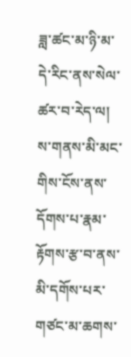ཟླ་ཚང་མ་ཉི་མ་དེ་རིང་ནས་སེལ་ཚར་བ་རེད་ལ། ས་གནས་མི་མང་གིས་ངོས་ནས་དོགས་པ་རྣམ་རྟོགས་རྩ་བ་ནས་མི་དགོས་པར་གཙང་མ་ཆགས་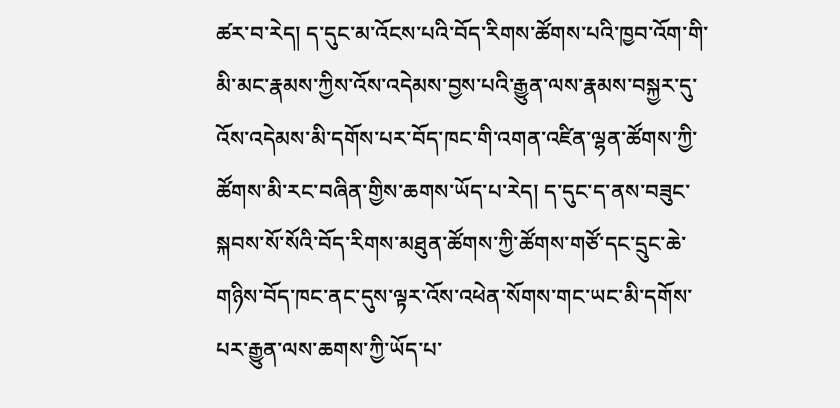ཚར་བ་རེད། ད་དུང་མ་འོངས་པའི་བོད་རིགས་ཚོགས་པའི་ཁྱབ་འོག་གི་མི་མང་རྣམས་ཀྱིས་འོས་འདེམས་བྱས་པའི་རྒྱུན་ལས་རྣམས་བསྐྱར་དུ་འོས་འདེམས་མི་དགོས་པར་བོད་ཁང་གི་འགན་འཛིན་ལྷན་ཚོགས་ཀྱི་ཚོགས་མི་རང་བཞིན་གྱིས་ཆགས་ཡོད་པ་རེད། ད་དུང་ད་ནས་བཟུང་སྐབས་སོ་སོའི་བོད་རིགས་མཐུན་ཚོགས་ཀྱི་ཚོགས་གཙོ་དང་དྲུང་ཆེ་གཉིས་བོད་ཁང་ནང་དུས་ལྟར་འོས་འཕེན་སོགས་གང་ཡང་མི་དགོས་པར་རྒྱུན་ལས་ཆགས་ཀྱི་ཡོད་པ་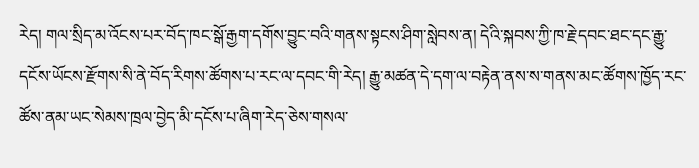རེད། གལ་སྲིད་མ་འོངས་པར་བོད་ཁང་སྒོ་རྒྱག་དགོས་བྱུང་བའི་གནས་སྟངས་ཤིག་སླེབས་ན། དེའི་སྐབས་ཀྱི་ཁ་རྗེ་དབང་ཐང་དང་རྒྱུ་དངོས་ཡོངས་རྫོགས་སི་ནེ་བོད་རིགས་ཚོགས་པ་རང་ལ་དབང་གི་རེད། རྒྱུ་མཚན་དེ་དག་ལ་བརྟེན་ནས་ས་གནས་མང་ཚོགས་ཁྱོད་རང་ཚོས་ནམ་ཡང་སེམས་ཁྲལ་བྱེད་མི་དངོས་པ་ཞིག་རེད་ཅེས་གསལ་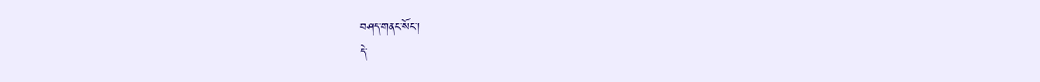བཤད་གནང་སོང་།
དེ་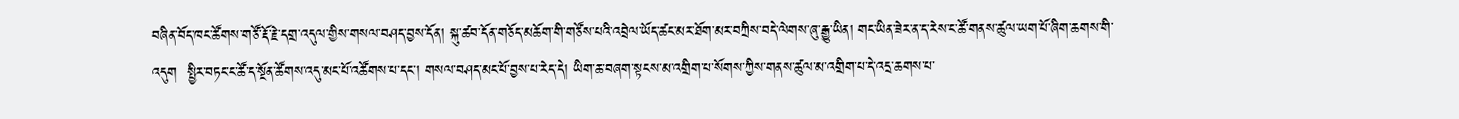བཞིན་བོད་ཁང་ཚོགས་གཙོ་རྡོ་རྗེ་དགྲ་འདུལ་གྱིས་གསལ་བཤད་བྱས་དོན། སྐུ་ཚབ་དོན་གཅོད་མཆོག་གི་གཙོས་པའི་འབྲེལ་ཡོད་ཚང་མར་ཐོག་མར་བཀྲིས་བདེ་ལེགས་ཞུ་རྒྱུ་ཡིན། གང་ཡིན་ཟེར་ན་ད་རེས་ང་ཚོ་གནས་ཚུལ་ཡག་པོ་ཞིག་ཆགས་གི་འདུག  སྤྱིར་བཏང་ང་ཚོ་ད་སྔོན་ཚོགས་འདུ་མང་པོ་འཚོགས་པ་དང་། གསལ་བཤད་མང་པོ་བྱས་པ་རེད་དེ། ཡིག་ཆ་བཞག་སྟངས་མ་འགྲིག་པ་སོགས་ཀྱིས་གནས་ཚུལ་མ་འགྲིག་པ་དེ་འདྲ་ཆགས་པ་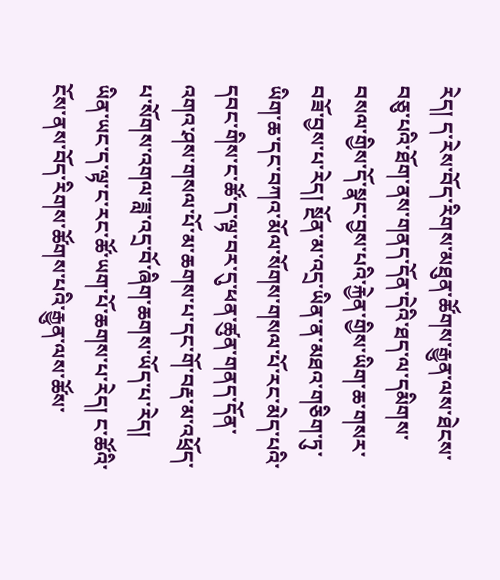རེད། ད་རེས་བོད་རིགས་མཐུན་ཚོགས་རྒྱུན་ལས་ཐེངས་བཅུ་པའི་ཐོག་ནས་གནད་དོན་དེའི་ཐད་ལ་དམིགས་བསལ་གྱིས་དོ་སྣང་བྱས་པའི་རྐྱེན་གྱིས་ཡིག་ཆ་གསར་བཟོ་བྱས་པ་རེད། སྔོན་མ་འདྲ་ཡིན་ན་མཐའ་གཅིག་ཏུ་ཡིག་ཆ་དང་བཀའ་མོལ་སོགས་གསལ་པོ་རང་མེད་པའི་དབང་གིས་ང་ཚོ་ད་ལྟ་བར་དུ་ཕན་ཚུན་གནད་དོན་འགའ་ཤས་གསལ་པོ་མ་ཆགས་པ་དང་གོ་བརྡ་མ་འཕྲོད་པ་སོགས་འགལ་ཟླ་འདྲ་བོ་ཞིག་ཆགས་ཡོད་པ་རེད། ཡིན་ཡང་ད་ལྟ་ང་རང་ཚོ་ཡག་པོ་ཆགས་པ་རེད། ང་ཚོའི་ངོས་ནས་བོད་རིགས་ཚོགས་པའི་རྒྱུན་ལས་ཚོས་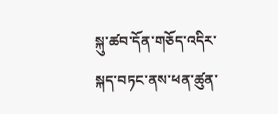སྐུ་ཚབ་དོན་གཅོད་འདིར་སྐད་བཏང་ནས་ཕན་ཚུན་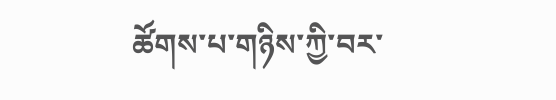ཚོགས་པ་གཉིས་ཀྱི་བར་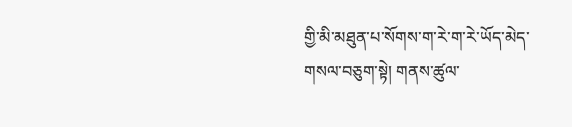གྱི་མི་མཐུན་པ་སོགས་ག་རེ་ག་རེ་ཡོད་མེད་གསལ་བཅུག་སྟེ། གནས་ཚུལ་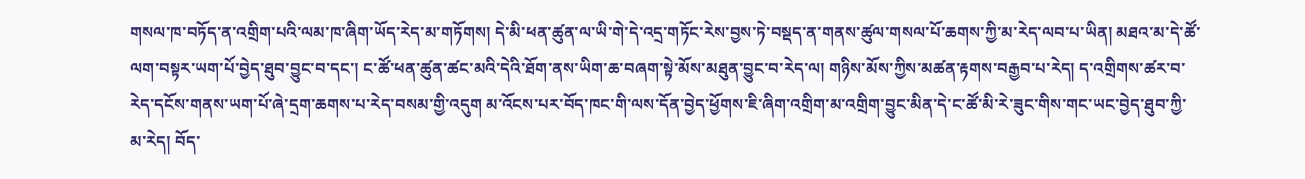གསལ་ཁ་བཏོད་ན་འགྲིག་པའི་ལམ་ཁ་ཞིག་ཡོད་རེད་མ་གཏོགས། དེ་མི་ཕན་ཚུན་ལ་ཡི་གེ་དེ་འདྲ་གཏོང་རེས་བྱས་ཏེ་བསྡད་ན་གནས་ཚུལ་གསལ་པོ་ཆགས་ཀྱི་མ་རེད་ལབ་པ་ཡིན། མཐའ་མ་དེ་ཚོ་ལག་བསྟར་ཡག་པོ་བྱེད་ཐུབ་བྱུང་བ་དང་། ང་ཚོ་ཕན་ཚུན་ཚང་མའི་དེའི་ཐོག་ནས་ཡིག་ཆ་བཞག་སྟེ་མོས་མཐུན་བྱུང་བ་རེད་ལ། གཉིས་མོས་ཀྱིས་མཚན་རྟགས་བརྒྱབ་པ་རེད། ད་འགྲིགས་ཚར་བ་རེད་དངོས་གནས་ཡག་པོ་ཞེ་དྲག་ཆགས་པ་རེད་བསམ་གྱི་འདུག མ་འོངས་པར་བོད་ཁང་གི་ལས་དོན་བྱེད་ཕྱོགས་ཇི་ཞིག་འགྲིག་མ་འགྲིག་བྱུང་མིན་དེ་ང་ཚོ་མི་རེ་ཟུང་གིས་གང་ཡང་བྱེད་ཐུབ་ཀྱི་མ་རེད། བོད་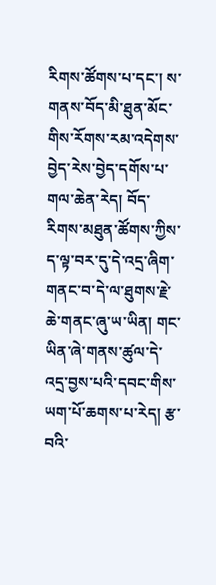རིགས་ཚོགས་པ་དང་། ས་གནས་བོད་མི་ཐུན་མོང་གིས་རོགས་རམ་འདེགས་བྱེད་རེས་བྱེད་དགོས་པ་གལ་ཆེན་རེད། བོད་རིགས་མཐུན་ཚོགས་ཀྱིས་ད་ལྟ་བར་དུ་དེ་འདྲ་ཞིག་གནང་བ་དེ་ལ་ཐུགས་རྗེ་ཆེ་གནང་ཞུ་ཡ་ཡིན། གང་ཡིན་ཞེ་གནས་ཚུལ་དེ་འདྲ་བྱས་པའི་དབང་གིས་ཡག་པོ་ཆགས་པ་རེད། རྩ་བའི་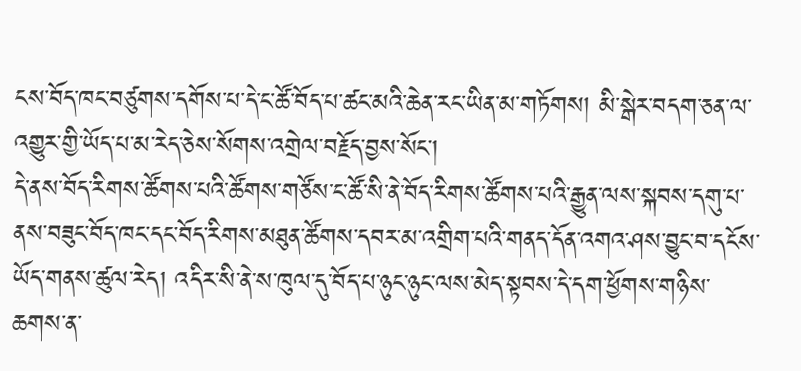ངས་བོད་ཁང་བཙུགས་དགོས་པ་དེ་ང་ཚོ་བོད་པ་ཚང་མའི་ཆེན་རང་ཡིན་མ་གཏོགས། མི་སྒེར་བདག་ཅན་ལ་འགྱུར་གྱི་ཡོད་པ་མ་རེད་ཅེས་སོགས་འགྲེལ་བརྗོད་བྱས་སོང་།
དེ་ནས་བོད་རིགས་ཚོགས་པའི་ཚོགས་གཙོས་ང་ཚོ་སི་ནེ་བོད་རིགས་ཚོགས་པའི་རྒྱུན་ལས་སྐབས་དགུ་པ་ནས་བཟུང་བོད་ཁང་དང་བོད་རིགས་མཐུན་ཚོགས་དབར་མ་འགྲིག་པའི་གནད་དོན་འགའ་ཤས་བྱུང་བ་དངོས་ཡོད་གནས་ཚུལ་རེད། འདིར་སི་ནེ་ས་ཁུལ་དུ་བོད་པ་ཉུང་ཉུང་ལས་མེད་སྟབས་དེ་དག་ཕྱོགས་གཉིས་ཆགས་ན་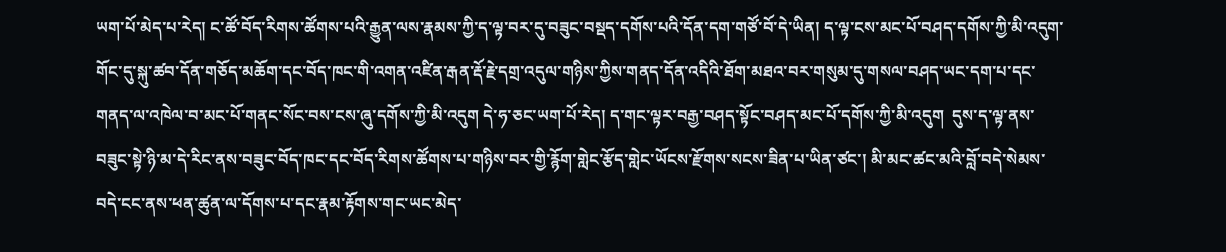ཡག་པོ་མེད་པ་རེད། ང་ཚོ་བོད་རིགས་ཚོགས་པའི་རྒྱུན་ལས་རྣམས་ཀྱི་ད་ལྟ་བར་དུ་བཟུང་བསྡད་དགོས་པའི་དོན་དག་གཙོ་བོ་དེ་ཡིན། ད་ལྟ་ངས་མང་པོ་བཤད་དགོས་ཀྱི་མི་འདུག་གོང་དུ་སྐུ་ཚབ་དོན་གཅོད་མཆོག་དང་བོད་ཁང་གི་འགན་འཛིན་རྒན་རྡོ་རྗེ་དགྲ་འདུལ་གཉིས་ཀྱིས་གནད་དོན་འདིའི་ཐོག་མཐའ་བར་གསུམ་དུ་གསལ་བཤད་ཡང་དག་པ་དང་གནད་ལ་འཁེལ་བ་མང་པོ་གནང་སོང་བས་ངས་ཞུ་དགོས་ཀྱི་མི་འདུག དེ་ཧ་ཅང་ཡག་པོ་རེད། ད་གང་ལྟར་བརྒྱ་བཤད་སྟོང་བཤད་མང་པོ་དགོས་ཀྱི་མི་འདུག  དུས་ད་ལྟ་ནས་བཟུང་སྟེ་ཉི་མ་དེ་རིང་ནས་བཟུང་བོད་ཁང་དང་བོད་རིགས་ཚོགས་པ་གཉིས་བར་གྱི་རྙོག་གླེང་རྩོད་གླེང་ཡོངས་རྫོགས་སངས་ཟིན་པ་ཡིན་ཙང་། མི་མང་ཚང་མའི་བློ་བདེ་སེམས་བདེ་ངང་ནས་ཕན་ཚུན་ལ་དོགས་པ་དང་རྣམ་རྟོགས་གང་ཡང་མེད་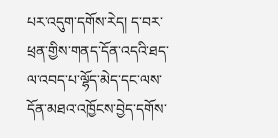པར་འདུག་དགོས་རེད། ད་བར་ཕྲན་གྱིས་གནད་དོན་འདའི་ཐད་ལ་འབད་པ་ལྷོད་མེད་དང་ལས་དོན་མཐའ་འཁྱོངས་བྱེད་དགོས་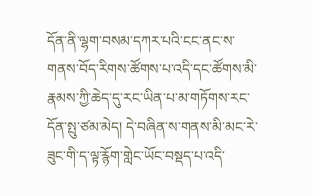དོན་ནི་ལྷག་བསམ་དཀར་པའི་ངང་ནང་ས་གནས་བོད་རིགས་ཚོགས་པ་འདི་དང་ཚོགས་མི་རྣམས་ཀྱི་ཆེད་དུ་རང་ཡིན་པ་མ་གཏོགས་རང་དོན་སྤུ་ཙམ་མེད། དེ་བཞིན་ས་གནས་མི་མང་རེ་ཟུང་གི་ད་ལྟ་རྙོག་གླེང་ཡོང་བསྡད་པ་འདི་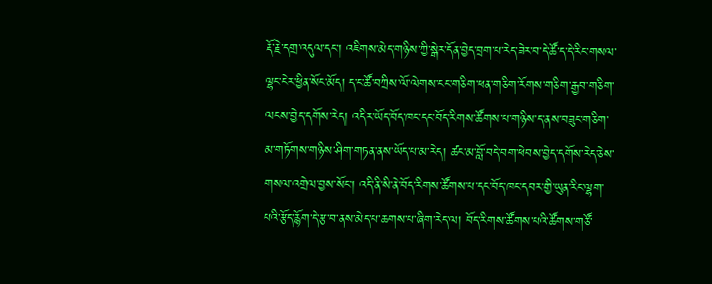རྡོ་རྗེ་དགྲ་འདུལ་དང་། འཇིགས་མེད་གཉིས་ཀྱི་སྒེར་དོན་བྱེད་བྲག་པ་རེད་ཟེར་བ་དེ་ཚོ་ད་དེ་རིང་གསལ་ལྷང་ངེར་ཕྱིན་སོང་མོད། ད་ང་ཚོ་བཀྲིས་ལོ་ལེགས་ངང་གཅིག་ཕན་གཅིག་རོགས་གཅིག་རྒྱབ་གཅིག་ལངས་བྱེད་དགོས་རེད། འདིར་ཡོད་བོད་ཁང་དང་བོད་རིགས་ཚོགས་པ་གཉིས་ད་ནས་བཟུང་གཅིག་མ་གཏོགས་གཉིས་ཤིག་གཏན་ནས་ཡོད་པ་མ་རེད། ཚང་མ་བློ་བདེ་བག་ཕེབས་བྱེད་དགོས་རེད་ཅེས་གསལ་འགྲེལ་བྱས་སོང་། འདི་ནི་སི་ནེ་བོད་རིགས་ཚོགས་པ་དང་བོད་ཁང་དབར་གྱི་ཡུན་རིང་ལྷག་པའི་རྩོད་རྙོག་དེ་རྩ་བ་ནས་མེད་པ་ཆགས་པ་ཞིག་རེད་ལ། བོད་རིགས་ཚོགས་པའི་ཚོགས་གཙོ་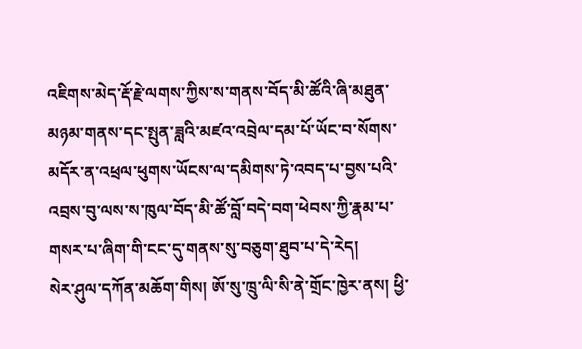འཇིགས་མེད་རྡོ་རྗེ་ལགས་ཀྱིས་ས་གནས་བོད་མི་ཚོའི་ཞི་མཐུན་མཉམ་གནས་དང་སྤུན་ཟླའི་མཛའ་འབྲེལ་དམ་པོ་ཡོང་བ་སོགས་མདོར་ན་འཕྲལ་ཕུགས་ཡོངས་ལ་དམིགས་ཏེ་འབད་པ་བྱས་པའི་འབྲས་བུ་ལས་ས་ཁུལ་བོད་མི་ཚོ་བློ་བདེ་བག་ཕེབས་ཀྱི་རྣམ་པ་གསར་པ་ཞིག་གི་ངང་དུ་གནས་སུ་བཅུག་ཐུབ་པ་དེ་རེད།
སེར་ཤུལ་དཀོན་མཆོག་གིས། ཨོ་སུ་ཁྲུ་ལི་སི་ནེ་གྲོང་ཁྱེར་ནས། ཕྱི་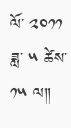ལོ་ ༢༠༡༡ ཟླ་ ༥ ཚེས་ ༡༥ ལ༎